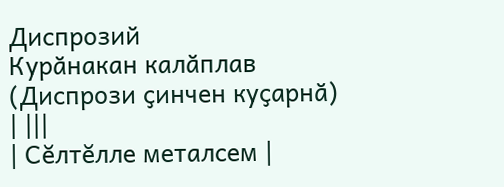Диспрозий
Курӑнакан калӑплав
(Диспрози ҫинчен куҫарнӑ)
| |||
| Сĕлтĕлле металсем |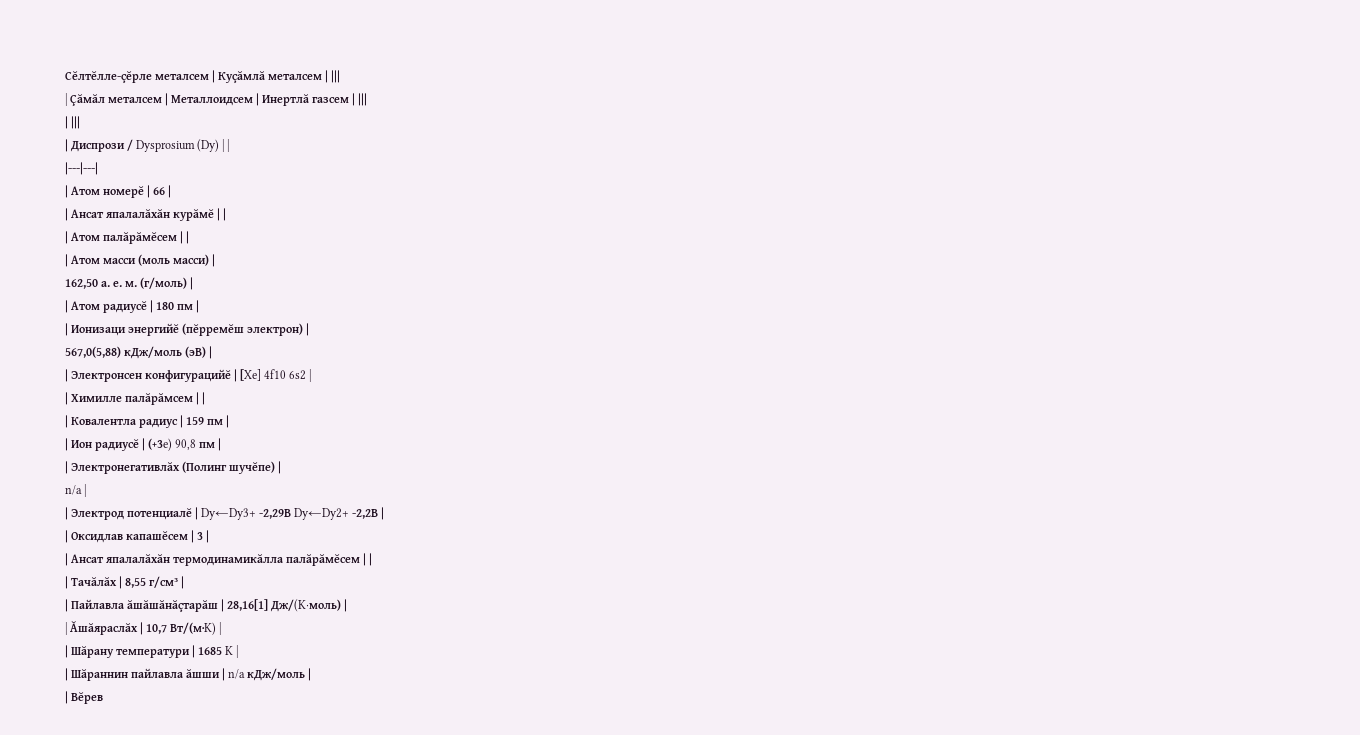Сĕлтĕлле-çĕрле металсем | Куçăмлă металсем | |||
| Çăмăл металсем | Металлоидсем | Инертлă газсем | |||
| |||
| Диспрози / Dysprosium (Dy) | |
|---|---|
| Атом номерĕ | 66 |
| Ансат япалалăхăн курăмĕ | |
| Атом палăрăмĕсем | |
| Атом масси (моль масси) |
162,50 а. е. м. (г/моль) |
| Атом радиусĕ | 180 пм |
| Ионизаци энергийĕ (пĕрремĕш электрон) |
567,0(5,88) кДж/моль (эВ) |
| Электронсен конфигурацийĕ | [Xe] 4f10 6s2 |
| Химилле палăрăмсем | |
| Ковалентла радиус | 159 пм |
| Ион радиусĕ | (+3e) 90,8 пм |
| Электронегативлăх (Полинг шучĕпе) |
n/a |
| Электрод потенциалĕ | Dy←Dy3+ -2,29В Dy←Dy2+ -2,2В |
| Оксидлав капашĕсем | 3 |
| Ансат япалалăхăн термодинамикăлла палăрăмĕсем | |
| Тачăлăх | 8,55 г/см³ |
| Пайлавла ăшăшăнăçтарăш | 28,16[1] Дж/(K·моль) |
| Ăшăяраслăх | 10,7 Вт/(м·K) |
| Шăрану температури | 1685 K |
| Шăраннин пайлавла ăшши | n/a кДж/моль |
| Вĕрев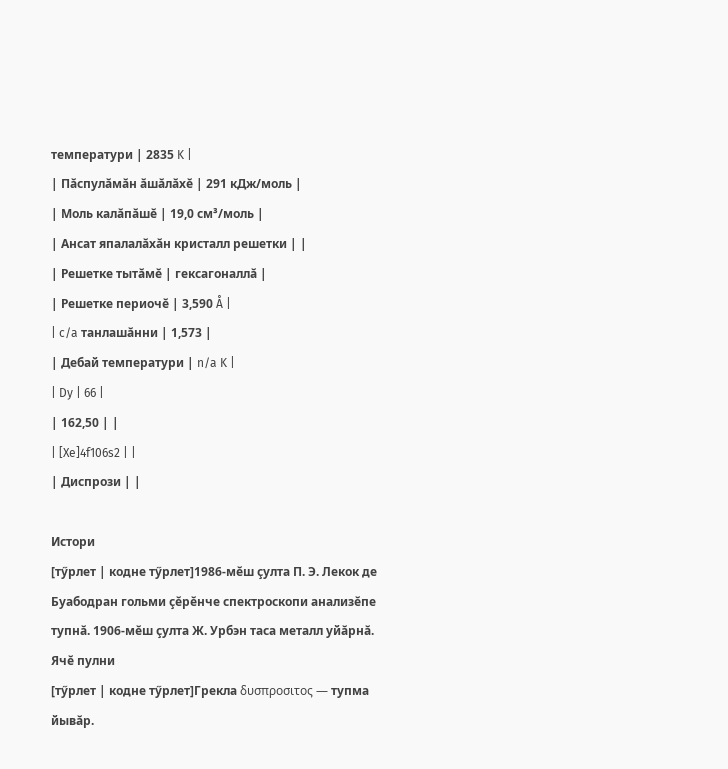температури | 2835 K |
| Пăспулăмăн ăшăлăхĕ | 291 кДж/моль |
| Моль калăпăшĕ | 19,0 см³/моль |
| Ансат япалалăхăн кристалл решетки | |
| Решетке тытăмĕ | гексагоналлă |
| Решетке периочĕ | 3,590 Å |
| c/a танлашăнни | 1,573 |
| Дебай температури | n/a K |
| Dy | 66 |
| 162,50 | |
| [Xe]4f106s2 | |
| Диспрози | |

Истори
[тӳрлет | кодне тӳрлет]1986-мĕш çулта П. Э. Лекок де Буабодран гольми çĕрĕнче спектроскопи анализĕпе тупнă. 1906-мĕш çулта Ж. Урбэн таса металл уйăрнă.
Ячĕ пулни
[тӳрлет | кодне тӳрлет]Грекла δυσπροσιτος — тупма йывăр.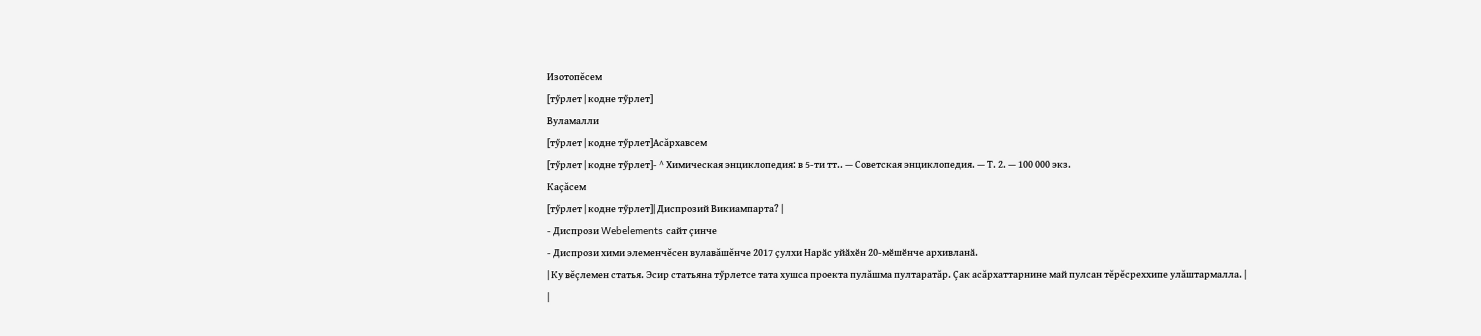Изотопĕсем
[тӳрлет | кодне тӳрлет]
Вуламалли
[тӳрлет | кодне тӳрлет]Асăрхавсем
[тӳрлет | кодне тӳрлет]- ^ Химическая энциклопедия: в 5-ти тт.. — Советская энциклопедия. — Т. 2. — 100 000 экз.
Каçăсем
[тӳрлет | кодне тӳрлет]| Диспрозий Викиампарта? |
- Диспрози Webelements сайт çинче
- Диспрози хими элеменчĕсен вулавăшĕнче 2017 ҫулхи Нарӑс уйӑхӗн 20-мӗшӗнче архивланӑ.
| Ку вĕçлемен статья. Эсир статьяна тӳрлетсе тата хушса проекта пулăшма пултаратăр. Çак асăрхаттарнине май пулсан тĕрĕсреххипе улăштармалла. |
|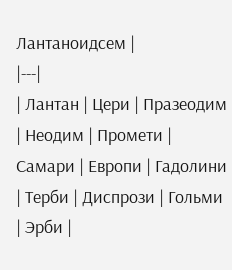Лантаноидсем |
|---|
| Лантан | Цери | Празеодим | Неодим | Промети | Самари | Европи | Гадолини | Терби | Диспрози | Гольми | Эрби |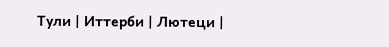Тули | Иттерби | Лютеци |